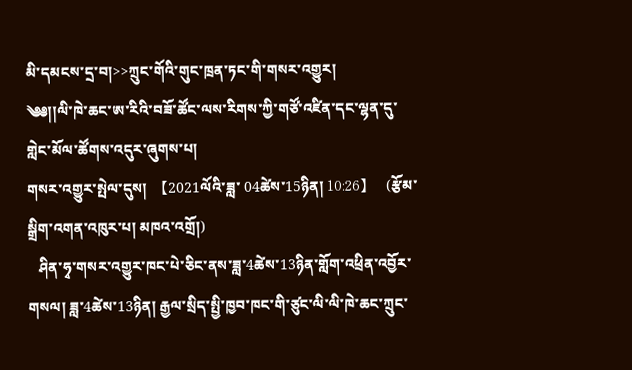མི་དམངས་དྲ་བ།>>ཀྲུང་གོའི་གུང་ཁྲན་ཏང་གི་གསར་འགྱུར།
༄༅།།ལི་ཁེ་ཆང་ཨ་རིའི་བཟོ་ཚོང་ལས་རིགས་ཀྱི་གཙོ་འཛིན་དང་ལྷན་དུ་གླེང་མོལ་ཚོགས་འདུར་ཞུགས་པ།
གསར་འགྱུར་སྤེལ་དུས།  【2021ལོའི་ཟླ་ 04ཚེས་15ཉིན། 10:26】   (རྩོམ་སྒྲིག་འགན་འཁུར་པ། མཁའ་འགྲོ།)
   ཤིན་ཧྭ་གསར་འགྱུར་ཁང་པེ་ཅིང་ནས་ཟླ་4ཚེས་13ཉིན་གློག་འཕྲིན་འབྱོར་གསལ། ཟླ་4ཚེས་13ཉིན། རྒྱལ་སྲིད་སྤྱི་ཁྱབ་ཁང་གི་ཙུང་ལི་ལི་ཁེ་ཆང་ཀྲུང་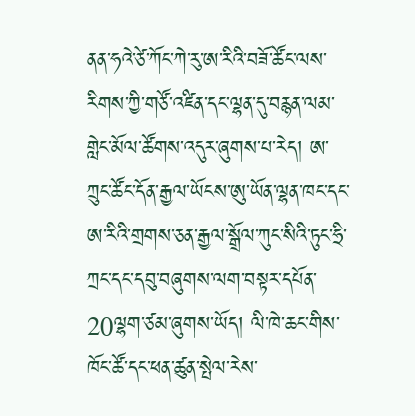ནན་ཧའེ་ཙེ་ཀོང་ཀེ་རུ་ཨ་རིའི་བཟོ་ཚོང་ལས་རིགས་ཀྱི་གཙོ་འཛིན་དང་ལྷན་དུ་བརྙན་ལམ་གླེང་མོལ་ཚོགས་འདུར་ཞུགས་པ་རེད། ཨ་ཀྲུང་ཚོང་དོན་རྒྱལ་ཡོངས་ཨུ་ཡོན་ལྷན་ཁང་དང་ཨ་རིའི་གྲགས་ཅན་རྒྱལ་སྒྲོལ་ཀུང་སིའི་ཏུང་ཧྲི་ཀྲང་དང་དབུ་བཞུགས་ལག་བསྟར་དཔོན་20ལྷག་ཙམ་ཞུགས་ཡོད། ལི་ཁེ་ཆང་གིས་ཁོང་ཚོ་དང་ཕན་ཚུན་སྤེལ་རེས་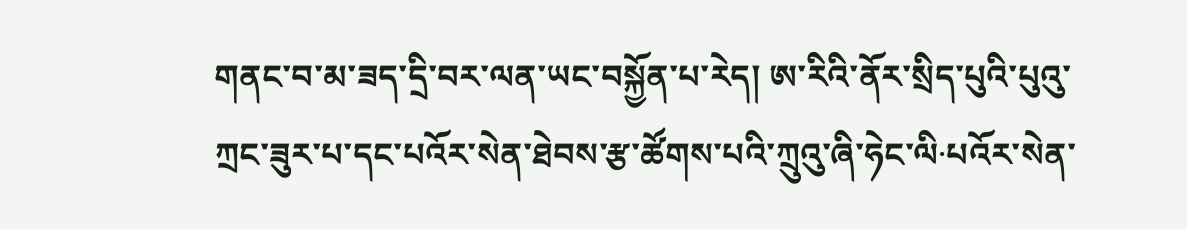གནང་བ་མ་ཟད་དྲི་བར་ལན་ཡང་བསྐྱོན་པ་རེད། ཨ་རིའི་ནོར་སྲིད་པུའི་པུའུ་ཀྲང་ཟུར་པ་དང་པའོར་སེན་ཐེབས་རྩ་ཚོགས་པའི་ཀྲུའུ་ཞི་ཧེང་ལི·པའོར་སེན་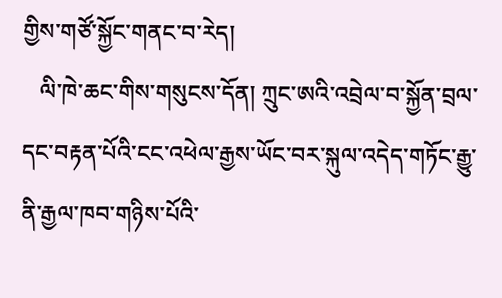གྱིས་གཙོ་སྐྱོང་གནང་བ་རེད།
   ལི་ཁེ་ཆང་གིས་གསུངས་དོན། ཀྲུང་ཨའི་འབྲེལ་བ་སྐྱོན་བྲལ་དང་བརྟན་པོའི་ངང་འཕེལ་རྒྱས་ཡོང་བར་སྐུལ་འདེད་གཏོང་རྒྱུ་ནི་རྒྱལ་ཁབ་གཉིས་པོའི་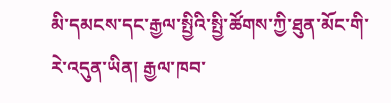མི་དམངས་དང་རྒྱལ་སྤྱིའི་སྤྱི་ཚོགས་ཀྱི་ཐུན་མོང་གི་རེ་འདུན་ཡིན། རྒྱལ་ཁབ་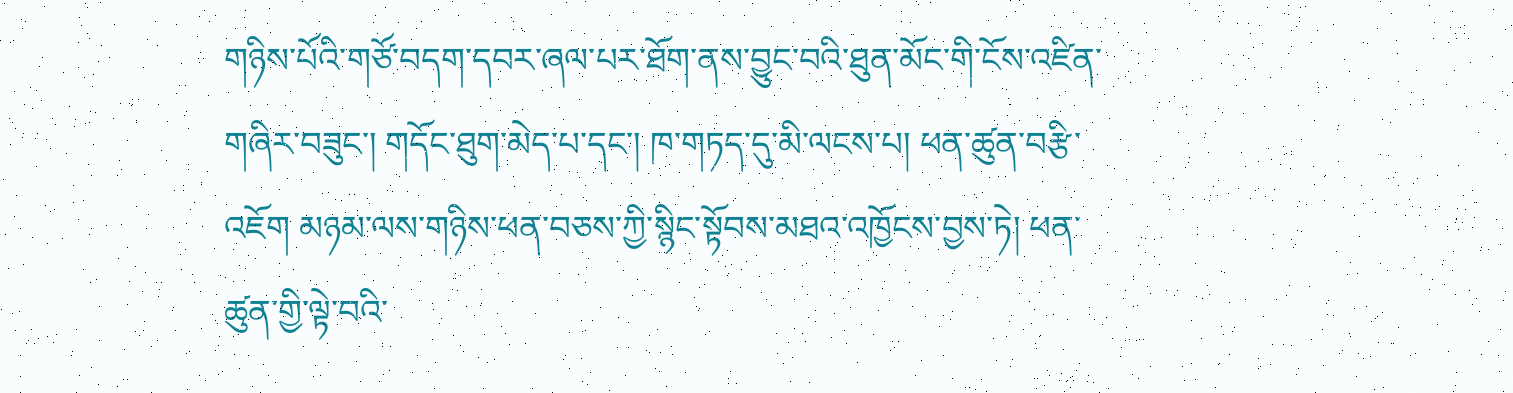གཉིས་པོའི་གཙོ་བདག་དབར་ཞལ་པར་ཐོག་ནས་བྱུང་བའི་ཐུན་མོང་གི་ངོས་འཛིན་གཞིར་བཟུང་། གདོང་ཐུག་མེད་པ་དང་། ཁ་གཏད་དུ་མི་ལངས་པ། ཕན་ཚུན་བརྩི་འཇོག མཉམ་ལས་གཉིས་ཕན་བཅས་ཀྱི་སྙིང་སྟོབས་མཐའ་འཁྱོངས་བྱས་ཏེ། ཕན་ཚུན་གྱི་ལྟེ་བའི་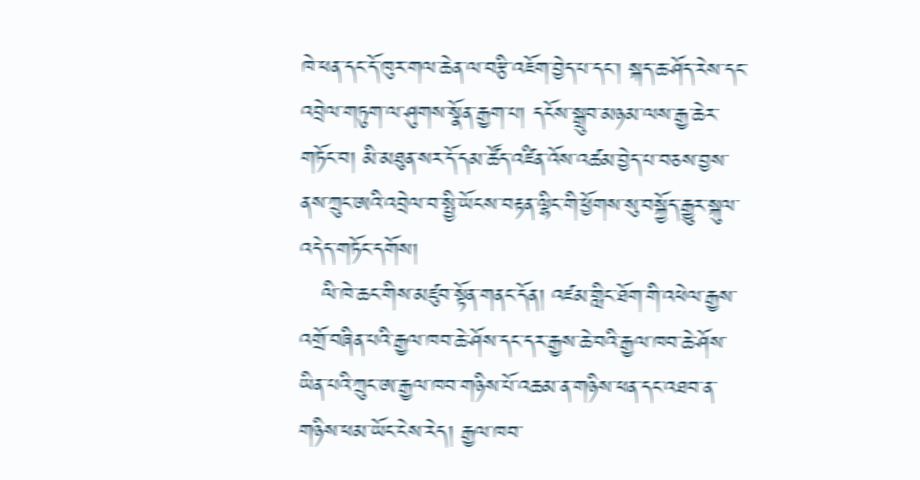ཁེ་ཕན་དང་དོ་ཁུར་གལ་ཆེན་ལ་བརྩི་འཇོག་བྱེད་པ་དང་། སྐད་ཆ་ཤོད་རེས་དང་འབྲེལ་གཏུག་ལ་ཤུགས་སྣོན་རྒྱག་པ། དངོས་སྒྲུབ་མཉམ་ལས་རྒྱ་ཆེར་གཏོང་བ། མི་མཐུན་སར་དོ་དམ་ཚོད་འཛིན་འོས་འཚམ་བྱེད་པ་བཅས་བྱས་ནས་ཀྲུང་ཨའི་འབྲེལ་བ་སྤྱི་ཡོངས་བརྟན་ལྷིང་གི་ཕྱོགས་སུ་བསྐྱོད་རྒྱུར་སྐུལ་འདེད་གཏོང་དགོས།
   ལི་ཁེ་ཆང་གིས་མཛུབ་སྟོན་གནང་དོན། འཛམ་གླིང་ཐོག་གི་འཕེལ་རྒྱས་འགྲོ་བཞིན་པའི་རྒྱལ་ཁབ་ཆེ་ཤོས་དང་དར་རྒྱས་ཆེ་བའི་རྒྱལ་ཁབ་ཆེ་ཤོས་ཡིན་པའི་ཀྲུང་ཨ་རྒྱལ་ཁབ་གཉིས་པོ་འཆམ་ན་གཉིས་ཕན་དང་འཐབ་ན་གཉིས་ཕམ་ཡོང་ངེས་རེད། རྒྱལ་ཁབ་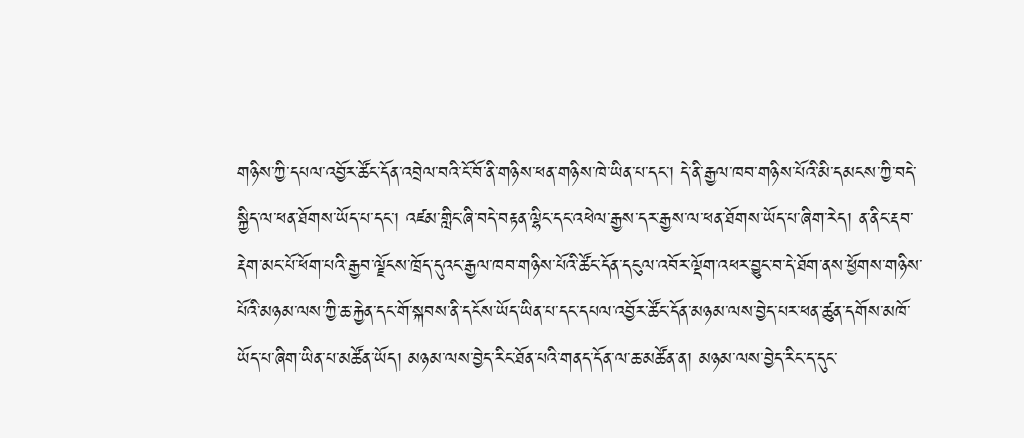གཉིས་ཀྱི་དཔལ་འབྱོར་ཚོང་དོན་འབྲེལ་བའི་ངོ་བོ་ནི་གཉིས་ཕན་གཉིས་ཁེ་ཡིན་པ་དང་། དེ་ནི་རྒྱལ་ཁབ་གཉིས་པོའི་མི་དམངས་ཀྱི་བདེ་སྐྱིད་ལ་ཕན་ཐོགས་ཡོད་པ་དང་། འཛམ་གླིང་ཞི་བདེ་བརྟན་ལྷིང་དང་འཕེལ་རྒྱས་དར་རྒྱས་ལ་ཕན་ཐོགས་ཡོད་པ་ཞིག་རེད། ན་ནིང་རྡབ་རྡེག་མང་པོ་ཕོག་པའི་རྒྱབ་ལྗོངས་ཁྲོད་དུའང་རྒྱལ་ཁབ་གཉིས་པོའི་ཚོང་དོན་དངུལ་འབོར་ལྡོག་འཕར་བྱུང་བ་དེ་ཐོག་ནས་ཕྱོགས་གཉིས་པོའི་མཉམ་ལས་ཀྱི་ཆ་རྐྱེན་དང་གོ་སྐབས་ནི་དངོས་ཡོད་ཡིན་པ་དང་དཔལ་འབྱོར་ཚོང་དོན་མཉམ་ལས་བྱེད་པར་ཕན་ཚུན་དགོས་མཁོ་ཡོད་པ་ཞིག་ཡིན་པ་མཚོན་ཡོད། མཉམ་ལས་བྱེད་རིང་ཐོན་པའི་གནད་དོན་ལ་ཆ་མཚོན་ན། མཉམ་ལས་བྱེད་རིང་ད་དུང་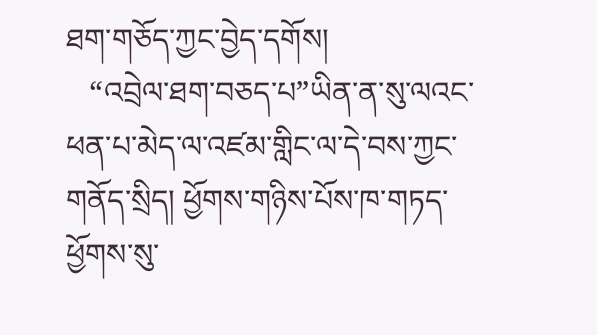ཐག་གཅོད་ཀྱང་བྱེད་དགོས།
   “འབྲེལ་ཐག་བཅད་པ”ཡིན་ན་སུ་ལའང་ཕན་པ་མེད་ལ་འཛམ་གླིང་ལ་དེ་བས་ཀྱང་གནོད་སྲིད། ཕྱོགས་གཉིས་པོས་ཁ་གཏད་ཕྱོགས་སུ་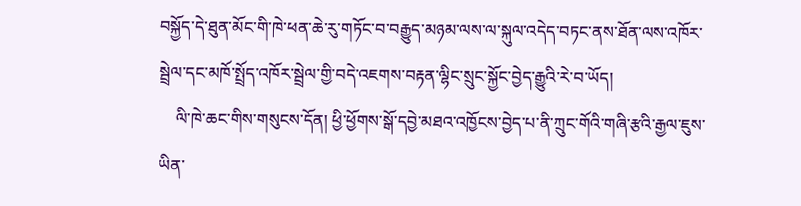བསྐྱོད་དེ་ཐུན་མོང་གི་ཁེ་ཕན་ཆེ་རུ་གཏོང་བ་བརྒྱུད་མཉམ་ལས་ལ་སྐུལ་འདེད་བཏང་ནས་ཐོན་ལས་འཁོར་སྦྲེལ་དང་མཁོ་སྤྲོད་འཁོར་སྦྲེལ་གྱི་བདེ་འཇགས་བརྟན་ལྷིང་སྲུང་སྐྱོང་བྱེད་རྒྱུའི་རེ་བ་ཡོད།
    ལི་ཁེ་ཆང་གིས་གསུངས་དོན། ཕྱི་ཕྱོགས་སྒོ་དབྱེ་མཐའ་འཁྱོངས་བྱེད་པ་ནི་ཀྲུང་གོའི་གཞི་རྩའི་རྒྱལ་ཇུས་ཡིན་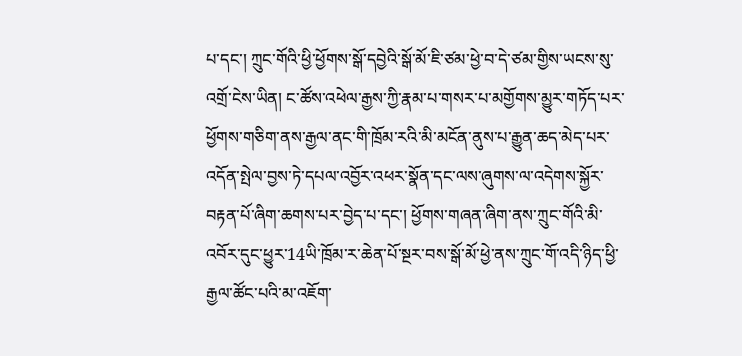པ་དང་། ཀྲུང་གོའི་ཕྱི་ཕྱོགས་སྒོ་དབྱེའི་སྒོ་མོ་ཇི་ཙམ་ཕྱེ་བ་དེ་ཙམ་གྱིས་ཡངས་སུ་འགྲོ་ངེས་ཡིན། ང་ཚོས་འཕེལ་རྒྱས་ཀྱི་རྣམ་པ་གསར་པ་མགྱོགས་མྱུར་གཏོད་པར་ཕྱོགས་གཅིག་ནས་རྒྱལ་ནང་གི་ཁྲོམ་རའི་མི་མངོན་ནུས་པ་རྒྱུན་ཆད་མེད་པར་འདོན་སྤེལ་བྱས་ཏེ་དཔལ་འབྱོར་འཕར་སྣོན་དང་ལས་ཞུགས་ལ་འདེགས་སྐྱོར་བརྟན་པོ་ཞིག་ཆགས་པར་བྱེད་པ་དང་། ཕྱོགས་གཞན་ཞིག་ནས་ཀྲུང་གོའི་མི་འབོར་དུང་ཕྱུར་14ཡི་ཁྲོམ་ར་ཆེན་པོ་སྔར་བས་སྒོ་མོ་ཕྱེ་ནས་ཀྲུང་གོ་འདི་ཉིད་ཕྱི་རྒྱལ་ཚོང་པའི་མ་འཇོག་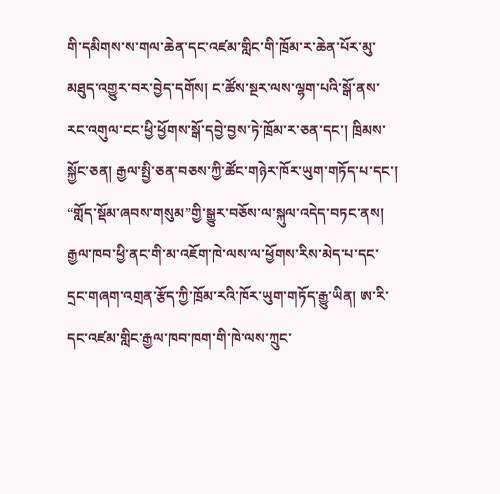གི་དམིགས་ས་གལ་ཆེན་དང་འཛམ་གླིང་གི་ཁྲོམ་ར་ཆེན་པོར་མུ་མཐུད་འགྱུར་བར་བྱེད་དགོས། ང་ཚོས་སྔར་ལས་ལྷག་པའི་སྒོ་ནས་རང་འགུལ་ངང་ཕྱི་ཕྱོགས་སྒོ་དབྱེ་བྱས་ཏེ་ཁྲོམ་ར་ཅན་དང་། ཁྲིམས་སྐྱོང་ཅན། རྒྱལ་སྤྱི་ཅན་བཅས་ཀྱི་ཚོང་གཉེར་ཁོར་ཡུག་གཏོད་པ་དང་། “གློད་སྡོམ་ཞབས་གསུམ”གྱི་སྒྱུར་བཅོས་ལ་སྐུལ་འདེད་བཏང་ནས། རྒྱལ་ཁབ་ཕྱི་ནང་གི་མ་འཇོག་ཁེ་ལས་ལ་ཕྱོགས་རིས་མེད་པ་དང་དྲང་གཞག་འགྲན་རྩོད་ཀྱི་ཁྲོམ་རའི་ཁོར་ཡུག་གཏོད་རྒྱུ་ཡིན། ཨ་རི་དང་འཛམ་གླིང་རྒྱལ་ཁབ་ཁག་གི་ཁེ་ལས་ཀྲུང་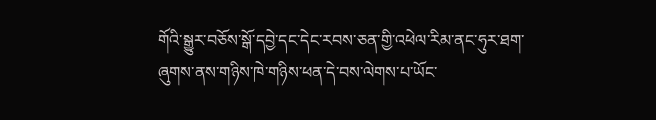གོའི་སྒྱུར་བཅོས་སྒོ་དབྱེ་དང་དེང་རབས་ཅན་གྱི་འཕེལ་རིམ་ནང་ཧུར་ཐག་ཞུགས་ནས་གཉིས་ཁེ་གཉིས་ཕན་དེ་བས་ལེགས་པ་ཡོང་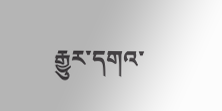རྒྱུར་དགའ་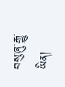བསུ་ཞུ་རྒྱུ་ཡིན།